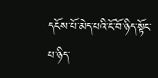དངོས་པོ་མེད་པའི་ངོ་བོ་ཉིད་སྟོང་པ་ཉིད་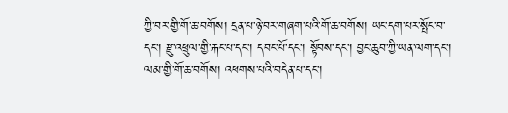ཀྱི་བར་གྱི་གོ་ཆ་བགོས། དྲན་པ་ཉེ་བར་གཞག་པའི་གོ་ཆ་བགོས། ཡང་དག་པར་སྤོང་བ་དང་། རྫུ་འཕྲུལ་གྱི་རྐང་པ་དང་། དབང་པོ་དང་། སྟོབས་དང་། བྱང་ཆུབ་ཀྱི་ཡན་ལག་དང་། ལམ་གྱི་གོ་ཆ་བགོས། འཕགས་པའི་བདེན་པ་དང་།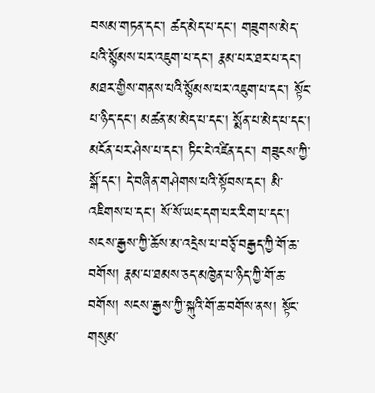བསམ་གཏན་དང་། ཚད་མེད་པ་དང་། གཟུགས་མེད་པའི་སྙོམས་པར་འཇུག་པ་དང་། རྣམ་པར་ཐར་པ་དང་། མཐར་གྱིས་གནས་པའི་སྙོམས་པར་འཇུག་པ་དང་། སྟོང་པ་ཉིད་དང་། མཚན་མ་མེད་པ་དང་། སྨོན་པ་མེད་པ་དང་། མངོན་པར་ཤེས་པ་དང་། ཏིང་ངེ་འཛིན་དང་། གཟུངས་ཀྱི་སྒོ་དང་། དེ་བཞིན་གཤེགས་པའི་སྟོབས་དང་། མི་འཇིགས་པ་དང་། སོ་སོ་ཡང་དག་པར་རིག་པ་དང་། སངས་རྒྱས་ཀྱི་ཆོས་མ་འདྲེས་པ་བཅྭོ་བརྒྱད་ཀྱི་གོ་ཆ་བགོས། རྣམ་པ་ཐམས་ཅད་མཁྱེན་པ་ཉིད་ཀྱི་གོ་ཆ་བགོས། སངས་རྒྱས་ཀྱི་སྐུའི་གོ་ཆ་བགོས་ནས། སྟོང་གསུམ་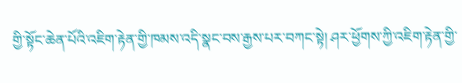གྱི་སྟོང་ཆེན་པོའི་འཇིག་རྟེན་གྱི་ཁམས་འདི་སྣང་བས་རྒྱས་པར་བཀང་སྟེ། ཤར་ཕྱོགས་ཀྱི་འཇིག་རྟེན་གྱི་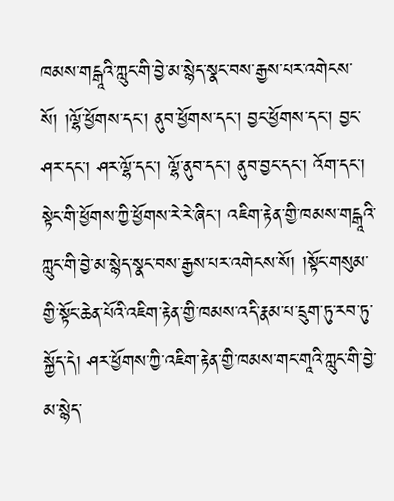ཁམས་གངྒཱའི་ཀླུང་གི་བྱེ་མ་སྙེད་སྣང་བས་རྒྱས་པར་འགེངས་སོ། །ལྷོ་ཕྱོགས་དང་། ནུབ་ཕྱོགས་དང་། བྱང་ཕྱོགས་དང་། བྱང་ཤར་དང་། ཤར་ལྷོ་དང་། ལྷོ་ནུབ་དང་། ནུབ་བྱང་དང་། འོག་དང་། སྟེང་གི་ཕྱོགས་ཀྱི་ཕྱོགས་རེ་རེ་ཞིང་། འཇིག་རྟེན་གྱི་ཁམས་གངྒཱའི་ཀླུང་གི་བྱེ་མ་སྙེད་སྣང་བས་རྒྱས་པར་འགེངས་སོ། །སྟོང་གསུམ་གྱི་སྟོང་ཆེན་པོའི་འཇིག་རྟེན་གྱི་ཁམས་འདི་རྣམ་པ་དྲུག་ཏུ་རབ་ཏུ་སྐྱོད་དེ། ཤར་ཕྱོགས་ཀྱི་འཇིག་རྟེན་གྱི་ཁམས་གང་གཱའི་ཀླུང་གི་བྱེ་མ་སྙེད་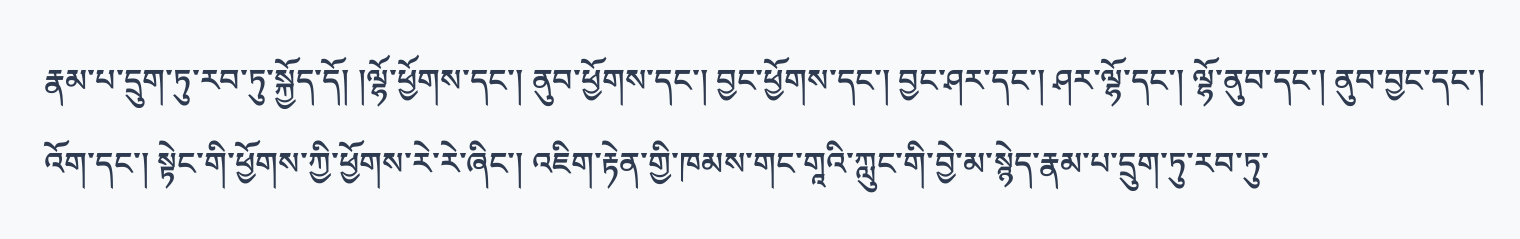རྣམ་པ་དྲུག་ཏུ་རབ་ཏུ་སྐྱོད་དོ། །ལྷོ་ཕྱོགས་དང་། ནུབ་ཕྱོགས་དང་། བྱང་ཕྱོགས་དང་། བྱང་ཤར་དང་། ཤར་ལྷོ་དང་། ལྷོ་ནུབ་དང་། ནུབ་བྱང་དང་། འོག་དང་། སྟེང་གི་ཕྱོགས་ཀྱི་ཕྱོགས་རེ་རེ་ཞིང་། འཇིག་རྟེན་གྱི་ཁམས་གང་གཱའི་ཀླུང་གི་བྱེ་མ་སྙེད་རྣམ་པ་དྲུག་ཏུ་རབ་ཏུ་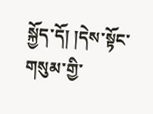སྐྱོད་དོ། །དེས་སྟོང་གསུམ་གྱི་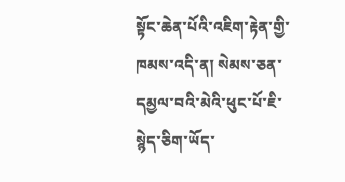སྟོང་ཆེན་པོའི་འཇིག་རྟེན་གྱི་ཁམས་འདི་ན། སེམས་ཅན་དམྱལ་བའི་མེའི་ཕུང་པོ་ཇི་སྙེད་ཅིག་ཡོད་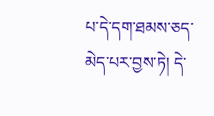པ་དེ་དག་ཐམས་ཅད་མེད་པར་བྱས་ཏེ། དེ་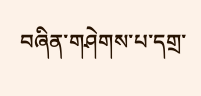བཞིན་གཤེགས་པ་དགྲ་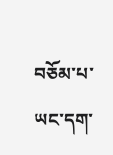བཅོམ་པ་ཡང་དག་